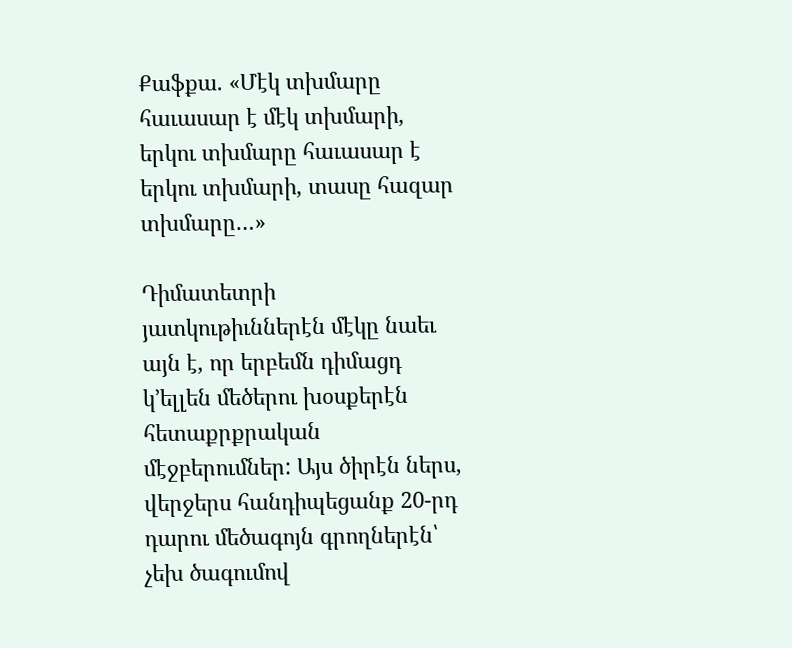Քաֆքա. «Մէկ տխմարը հաւասար է մէկ տխմարի, երկու տխմարը հաւասար է երկու տխմարի, տասը հազար տխմարը…»

Դիմատետրի յատկութիւններէն մէկը նաեւ այն է, որ երբեմն դիմացդ կ’ելլեն մեծերու խօսքերէն հետաքրքրական մէջբերումներ: Այս ծիրէն ներս, վերջերս հանդիպեցանք 20-րդ դարու մեծագոյն գրողներէն՝ չեխ ծագումով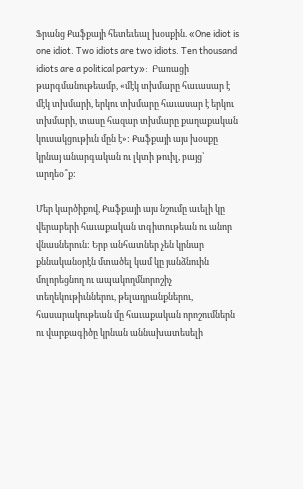Ֆրանց Քաֆքայի հետեւեալ խօսքին. «One idiot is one idiot. Two idiots are two idiots. Ten thousand idiots are a political party»:  Բառացի թարգմանութեամբ, «մէկ տխմարը հաւասար է մէկ տխմարի, երկու տխմարը հաւասար է երկու տխմարի, տասը հազար տխմարը քաղաքական կուսակցութիւն մըն է»: Քաֆքայի այս խօսքը կրնայ անարգական ու լկտի թուիլ, բայց՝ արդեօ՞ք:

Մեր կարծիքով, Քաֆքայի այս նշումը աւելի կը վերաբերի հաւաքական տգիտութեան ու անոր վնասներուն: Երբ անհատներ չեն կրնար քննականօրէն մտածել կամ կը յանձնուին մոլորեցնող ու ապակողմնորոշիչ տեղեկութիւններու, թելադրանքներու, հասարակութեան մը հաւաքական որոշումներն ու վարքագիծը կրնան աննախատեսելի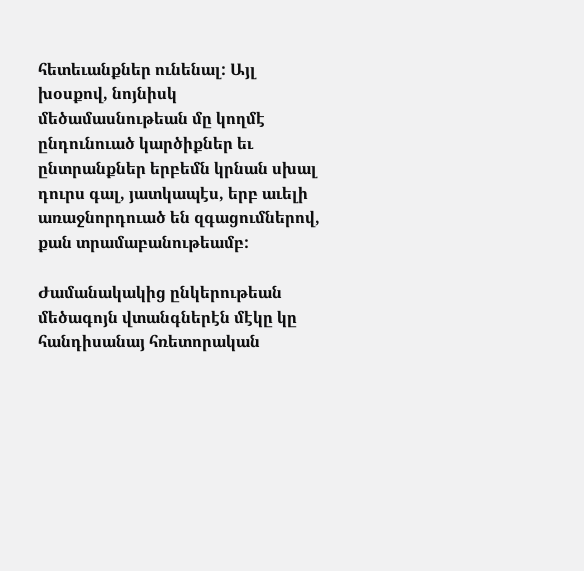հետեւանքներ ունենալ: Այլ խօսքով, նոյնիսկ մեծամասնութեան մը կողմէ ընդունուած կարծիքներ եւ ընտրանքներ երբեմն կրնան սխալ դուրս գալ, յատկապէս, երբ աւելի առաջնորդուած են զգացումներով, քան տրամաբանութեամբ:

Ժամանակակից ընկերութեան մեծագոյն վտանգներէն մէկը կը հանդիսանայ հռետորական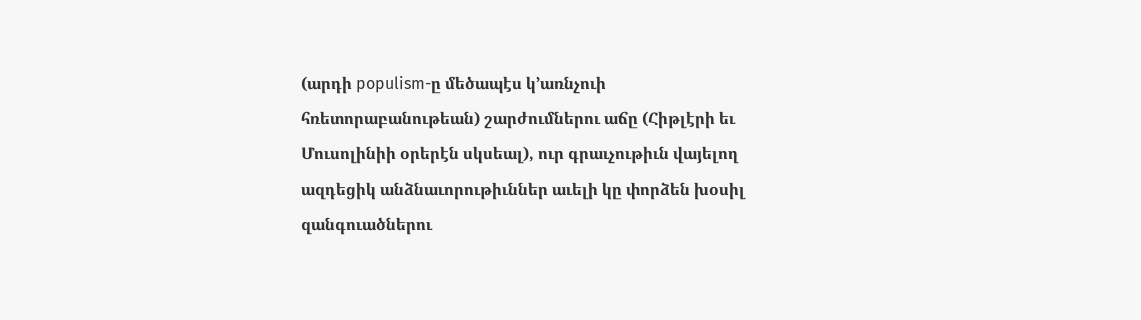(արդի populism-ը մեծապէս կ’առնչուի հռետորաբանութեան) շարժումներու աճը (Հիթլէրի եւ Մուսոլինիի օրերէն սկսեալ), ուր գրաւչութիւն վայելող ազդեցիկ անձնաւորութիւններ աւելի կը փորձեն խօսիլ զանգուածներու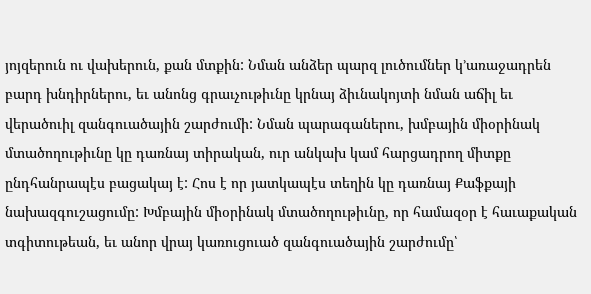յոյզերուն ու վախերուն, քան մտքին: Նման անձեր պարզ լուծումներ կ’առաջադրեն բարդ խնդիրներու, եւ անոնց գրաւչութիւնը կրնայ ձիւնակոյտի նման աճիլ եւ վերածուիլ զանգուածային շարժումի: Նման պարագաներու, խմբային միօրինակ մտածողութիւնը կը դառնայ տիրական, ուր անկախ կամ հարցադրող միտքը ընդհանրապէս բացակայ է: Հոս է որ յատկապէս տեղին կը դառնայ Քաֆքայի նախազգուշացումը: Խմբային միօրինակ մտածողութիւնը, որ համազօր է հաւաքական տգիտութեան, եւ անոր վրայ կառուցուած զանգուածային շարժումը՝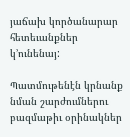յաճախ կործանարար հետեւանքներ կ’ունենայ:

Պատմութենէն կրնանք նման շարժումներու բազմաթիւ օրինակներ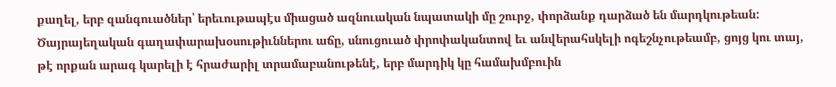քաղել, երբ զանգուածներ՝ երեւութապէս միացած ազնուական նպատակի մը շուրջ, փորձանք դարձած են մարդկութեան: Ծայրայեղական գաղափարախօսութիւններու աճը, սնուցուած փրոփականտով եւ անվերահսկելի ոգեշնչութեամբ, ցոյց կու տայ, թէ որքան արագ կարելի է հրաժարիլ տրամաբանութենէ, երբ մարդիկ կը համախմբուին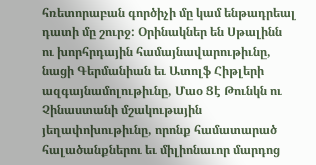հռետորաբան գործիչի մը կամ ենթադրեալ դատի մը շուրջ: Օրինակներ են Սթալինն ու խորհրդային համայնավարութիւնը, նացի Գերմանիան եւ Ատոլֆ Հիթլերի ազգայնամոլութիւնը, Մաօ Ցէ Թունկն ու Չինաստանի մշակութային յեղափոխութիւնը, որոնք համատարած հալածանքներու եւ միլիոնաւոր մարդոց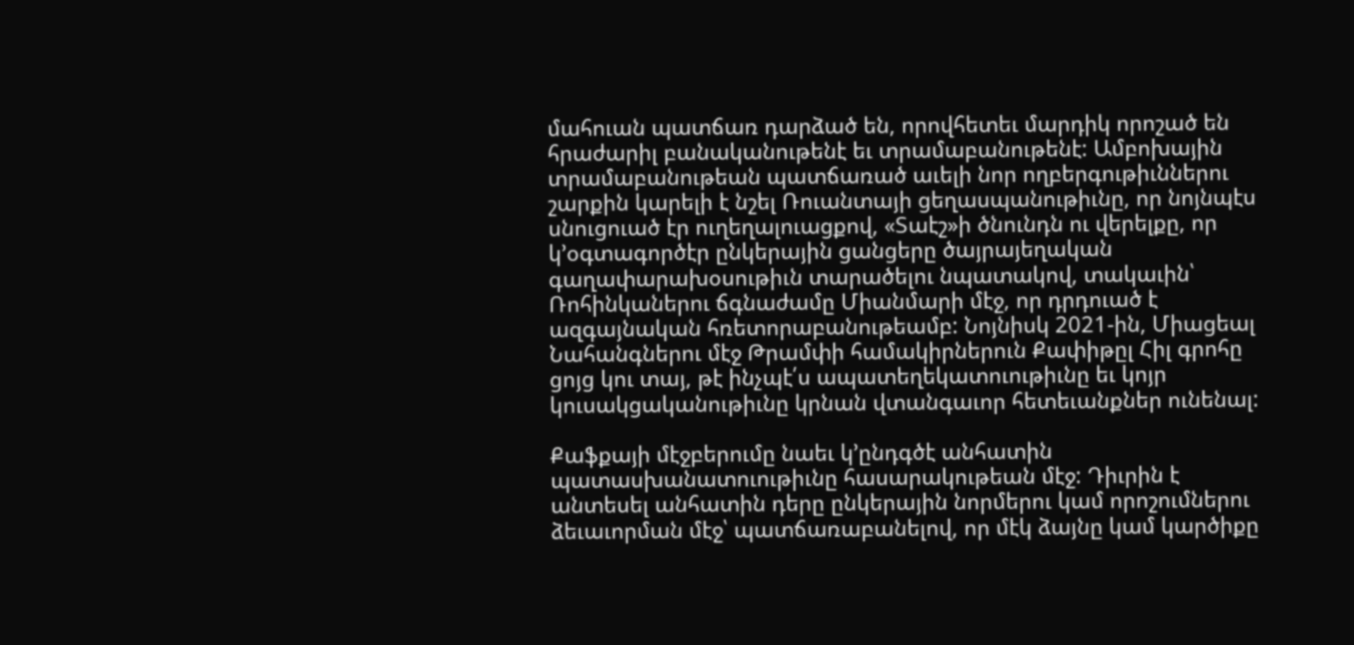մահուան պատճառ դարձած են, որովհետեւ մարդիկ որոշած են հրաժարիլ բանականութենէ եւ տրամաբանութենէ: Ամբոխային տրամաբանութեան պատճառած աւելի նոր ողբերգութիւններու շարքին կարելի է նշել Ռուանտայի ցեղասպանութիւնը, որ նոյնպէս սնուցուած էր ուղեղալուացքով, «Տաէշ»ի ծնունդն ու վերելքը, որ կ’օգտագործէր ընկերային ցանցերը ծայրայեղական գաղափարախօսութիւն տարածելու նպատակով, տակաւին՝ Ռոհինկաներու ճգնաժամը Միանմարի մէջ, որ դրդուած է ազգայնական հռետորաբանութեամբ: Նոյնիսկ 2021-ին, Միացեալ Նահանգներու մէջ Թրամփի համակիրներուն Քափիթըլ Հիլ գրոհը ցոյց կու տայ, թէ ինչպէ՛ս ապատեղեկատուութիւնը եւ կոյր կուսակցականութիւնը կրնան վտանգաւոր հետեւանքներ ունենալ:

Քաֆքայի մէջբերումը նաեւ կ’ընդգծէ անհատին պատասխանատուութիւնը հասարակութեան մէջ: Դիւրին է անտեսել անհատին դերը ընկերային նորմերու կամ որոշումներու ձեւաւորման մէջ՝ պատճառաբանելով, որ մէկ ձայնը կամ կարծիքը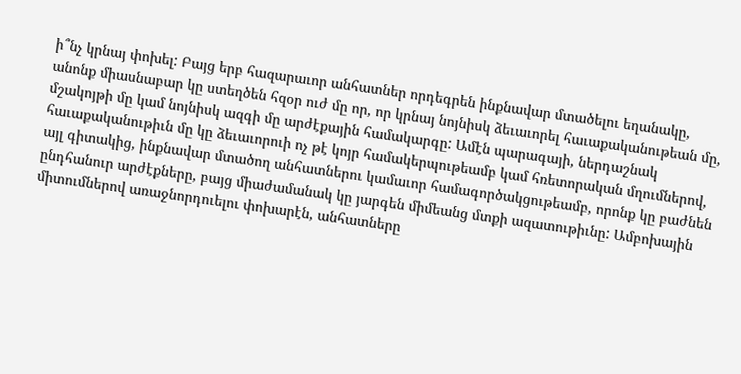ի՞նչ կրնայ փոխել: Բայց երբ հազարաւոր անհատներ որդեգրեն ինքնավար մտածելու եղանակը, անոնք միասնաբար կը ստեղծեն հզօր ուժ մը որ, որ կրնայ նոյնիսկ ձեւաւորել հաւաքականութեան մը, մշակոյթի մը կամ նոյնիսկ ազգի մը արժէքային համակարգը: Ամէն պարագայի, ներդաշնակ հաւաքականութիւն մը կը ձեւաւորուի ոչ թէ կոյր համակերպութեամբ կամ հռետորական մղումներով, այլ գիտակից, ինքնավար մտածող անհատներու կամաւոր համագործակցութեամբ, որոնք կը բաժնեն ընդհանուր արժէքները, բայց միաժամանակ կը յարգեն միմեանց մտքի ազատութիւնը: Ամբոխային միտումներով առաջնորդուելու փոխարէն, անհատները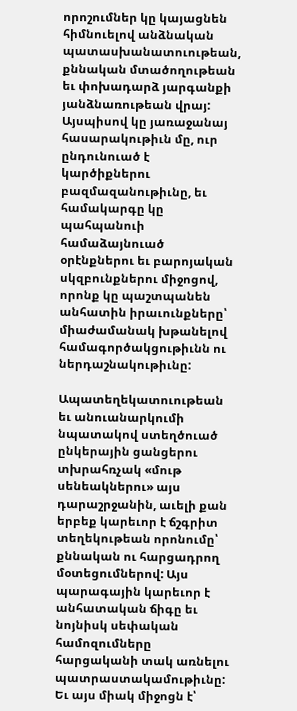որոշումներ կը կայացնեն հիմնուելով անձնական պատասխանատուութեան, քննական մտածողութեան եւ փոխադարձ յարգանքի յանձնառութեան վրայ: Այսպիսով կը յառաջանայ հասարակութիւն մը, ուր ընդունուած է կարծիքներու բազմազանութիւնը, եւ համակարգը կը պահպանուի համաձայնուած օրէնքներու եւ բարոյական սկզբունքներու միջոցով, որոնք կը պաշտպանեն անհատին իրաւունքները՝ միաժամանակ խթանելով համագործակցութիւնն ու ներդաշնակութիւնը:

Ապատեղեկատուութեան եւ անուանարկումի նպատակով ստեղծուած ընկերային ցանցերու տխրահռչակ «մութ սենեակներու» այս դարաշրջանին, աւելի քան երբեք կարեւոր է ճշգրիտ տեղեկութեան որոնումը՝ քննական ու հարցադրող մօտեցումներով: Այս պարագային կարեւոր է անհատական ճիգը եւ նոյնիսկ սեփական համոզումները հարցականի տակ առնելու պատրաստակամութիւնը: Եւ այս միակ միջոցն է՝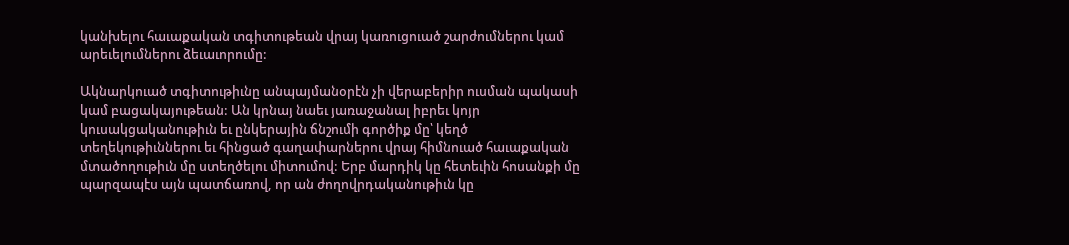կանխելու հաւաքական տգիտութեան վրայ կառուցուած շարժումներու կամ արեւելումներու ձեւաւորումը:

Ակնարկուած տգիտութիւնը անպայմանօրէն չի վերաբերիր ուսման պակասի կամ բացակայութեան: Ան կրնայ նաեւ յառաջանալ իբրեւ կոյր կուսակցականութիւն եւ ընկերային ճնշումի գործիք մը՝ կեղծ տեղեկութիւններու եւ հինցած գաղափարներու վրայ հիմնուած հաւաքական մտածողութիւն մը ստեղծելու միտումով: Երբ մարդիկ կը հետեւին հոսանքի մը պարզապէս այն պատճառով, որ ան ժողովրդականութիւն կը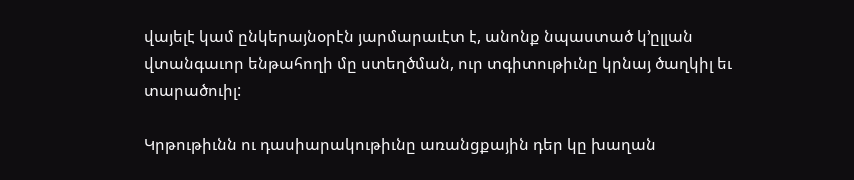վայելէ կամ ընկերայնօրէն յարմարաւէտ է, անոնք նպաստած կ’ըլլան վտանգաւոր ենթահողի մը ստեղծման, ուր տգիտութիւնը կրնայ ծաղկիլ եւ տարածուիլ:

Կրթութիւնն ու դասիարակութիւնը առանցքային դեր կը խաղան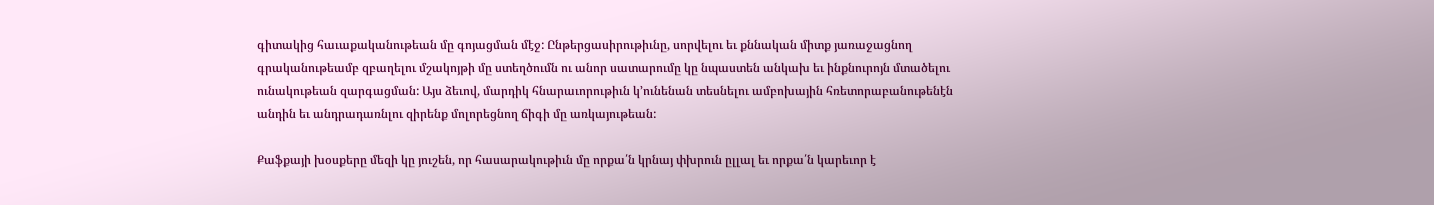գիտակից հաւաքականութեան մը գոյացման մէջ: Ընթերցասիրութիւնը, սորվելու եւ քննական միտք յառաջացնող գրականութեամբ զբաղելու մշակոյթի մը ստեղծումն ու անոր սատարումը կը նպաստեն անկախ եւ ինքնուրոյն մտածելու ունակութեան զարգացման: Այս ձեւով, մարդիկ հնարաւորութիւն կ’ունենան տեսնելու ամբոխային հռետորաբանութենէն անդին եւ անդրադառնլու զիրենք մոլորեցնող ճիգի մը առկայութեան:

Քաֆքայի խօսքերը մեզի կը յուշեն, որ հասարակութիւն մը որքա՛ն կրնայ փխրուն ըլլալ եւ որքա՛ն կարեւոր է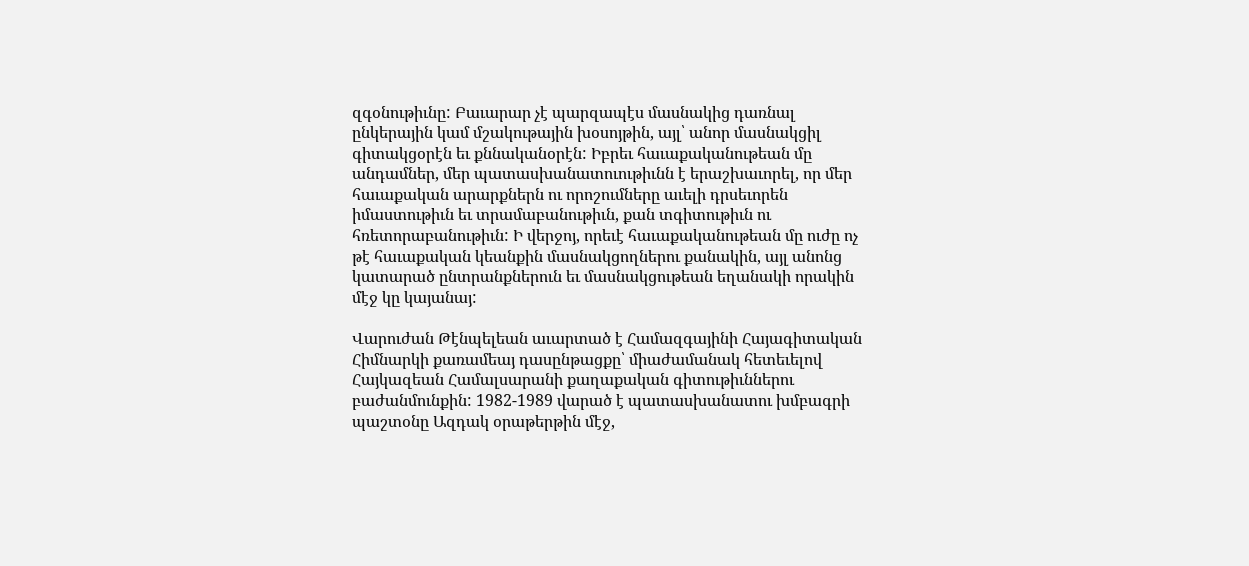զգօնութիւնը: Բաւարար չէ պարզապէս մասնակից դառնալ ընկերային կամ մշակութային խօսոյթին, այլ՝ անոր մասնակցիլ գիտակցօրէն եւ քննականօրէն: Իբրեւ հաւաքականութեան մը անդամներ, մեր պատասխանատուութիւնն է երաշխաւորել, որ մեր հաւաքական արարքներն ու որոշումները աւելի դրսեւորեն իմաստութիւն եւ տրամաբանութիւն, քան տգիտութիւն ու հռետորաբանութիւն: Ի վերջոյ, որեւէ հաւաքականութեան մը ուժը ոչ թէ հաւաքական կեանքին մասնակցողներու քանակին, այլ անոնց կատարած ընտրանքներուն եւ մասնակցութեան եղանակի որակին մէջ կը կայանայ:

Վարուժան Թէնպելեան աւարտած է Համազգայինի Հայագիտական Հիմնարկի քառամեայ դասընթացքը՝ միաժամանակ հետեւելով Հայկազեան Համալսարանի քաղաքական գիտութիւններու բաժանմունքին: 1982-1989 վարած է պատասխանատու խմբագրի պաշտօնը Ազդակ օրաթերթին մէջ,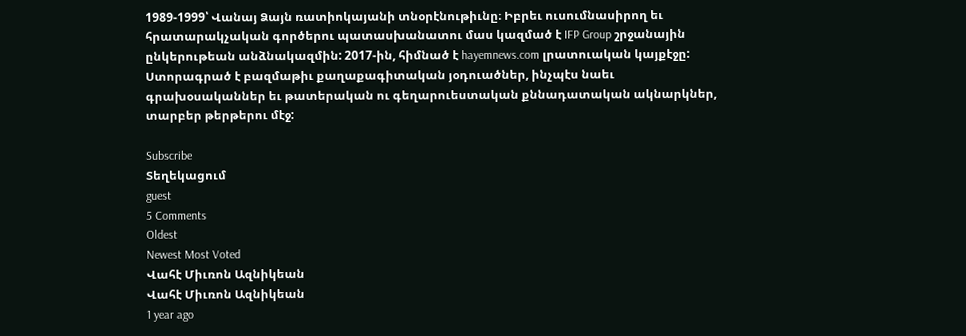1989-1999՝ Վանայ Ձայն ռատիոկայանի տնօրէնութիւնը։ Իբրեւ ուսումնասիրող եւ հրատարակչական գործերու պատասխանատու մաս կազմած է IFP Group շրջանային ընկերութեան անձնակազմին: 2017-ին, հիմնած է hayemnews.com լրատուական կայքէջը: Ստորագրած է բազմաթիւ քաղաքագիտական յօդուածներ, ինչպէս նաեւ գրախօսականներ եւ թատերական ու գեղարուեստական քննադատական ակնարկներ, տարբեր թերթերու մէջ:

Subscribe
Տեղեկացում
guest
5 Comments
Oldest
Newest Most Voted
Վահէ Միւռոն Ազնիկեան
Վահէ Միւռոն Ազնիկեան
1 year ago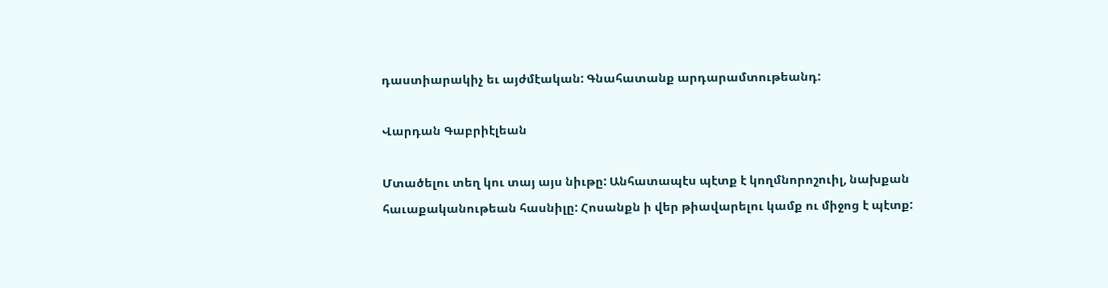դաստիարակիչ եւ այժմէական: Գնահատանք արդարամտութեանդ:

Վարդան Գաբրիէլեան

Մտածելու տեղ կու տայ այս նիւթը: Անհատապէս պէտք է կողմնորոշուիլ, նախքան հաւաքականութեան հասնիլը: Հոսանքն ի վեր թիավարելու կամք ու միջոց է պէտք: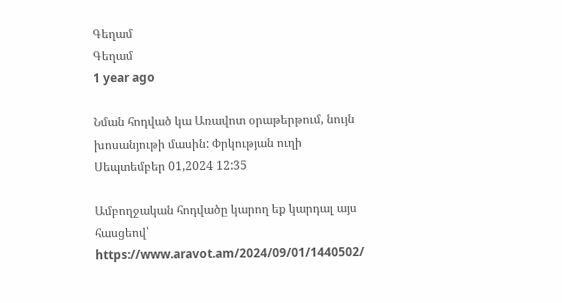Գեղամ
Գեղամ
1 year ago

Նման հոդված կա Առավոտ օրաթերթում, նույն խոսանյութի մասին: Փրկության ուղի Սեպտեմբեր 01,2024 12:35

Ամբողջական հոդվածը կարող եք կարդալ այս հասցեով՝ https://www.aravot.am/2024/09/01/1440502/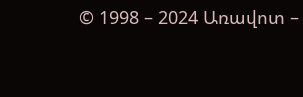© 1998 – 2024 Առավոտ –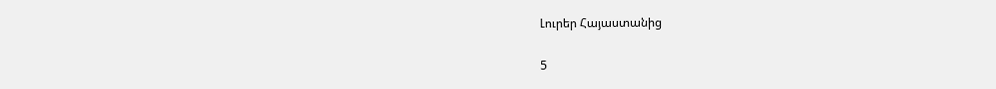Լուրեր Հայաստանից

5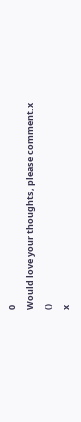0
Would love your thoughts, please comment.x
()
x